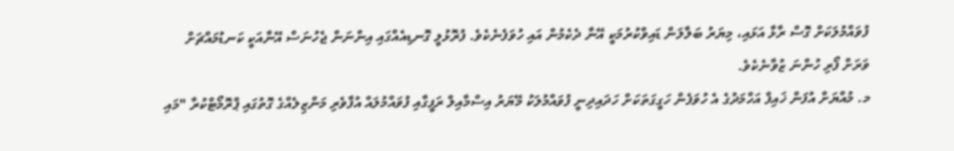ފުވައްމުލަކަށް ގޮސް ރާޅާ އަޅައި، މިޔަރު ބަލާލަން ޑައިވްކުރުމަކީ އޭނާ ދެކެމުން އައި ހުވަފެނެކެވެ. ފުރޮޅުލީ ގޮނޑިއެއްގައި އިންނަން ޖެހުނަސް އޭނާއަކީ ކަނޑުމައްޗަށް ވަރަށް ފޯރި ހުންނަ ޒުވާނެކެވެ.
މ. މުއްޔަށް އުފަން ޚައިފް އަހްމަދުގެ އެ ހުވަފެން ހަގީގަތަކަށް ހަދައިދިނީ ފުވައްމުލަކު މޭޔަރު އިސްމާއިލް ރަފީގާއި ފުވައްމުލައް އުފާވެރި މަންޒިލެއްގެ ގޮތުގައި ޕްރޮމޯޓްކުރާ "މައި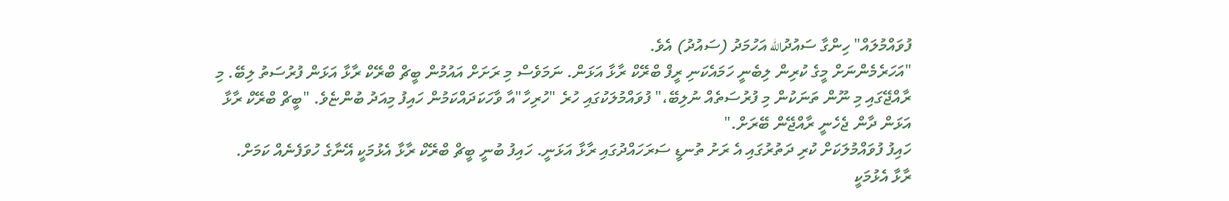ފުވައްމުލައް" ހިންގާ ސައުދުالله އަހުމަދު (ސައުދު) އެވެ.
"އަހަރެމެންނަށް މީގެ ކުރިން ލިބެނީ ހަމައެކަނި ރީފް ބްރޭކް ރާޅާ އަޅަން. ނަމަވެސް މި ރަށަށް އައުމުން ބީޗް ބްރޭކް ރާޅާ އަޅަން ފުރުސަތު ލިބޭ. މި ރާއްޖޭގައި މި ނޫން ތަނަކުން މި ފުރުސަތެއް ނުލިބޭ،" ފުވައްމުލަކުގައި ހުރެ "ހުރިހާ"އާ ވާހަކަދައްކަމުން ހައިފު މިއަދު ބުންޏެވެ. "ބީޗް ބްރޭކް ރާޅާ އަޅަން ދާން ޖެހެނީ ރާއްޖޭން ބޭރަށް."
ހައިފު ފުވައްމުލަކަށް ކުރި ދަތުރުގައި އެ ރަށު ތުނޑީ ސަރަހައްދުގައި ރާޅާ އަޅަނީ. ހައިފު ބުނީ ބީޗް ބްރޭކް ރާޅާ އެޅުމަކީ އޭނާގެ ހުވަފެނެއް ކަމަށް.
ރާޅާ އެޅުމަކީ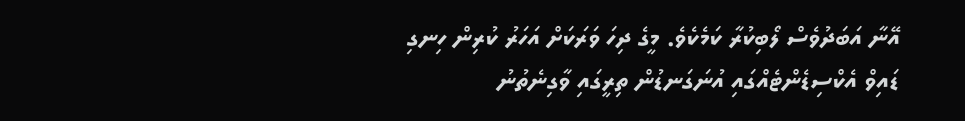އޭނާ އަބަދުވެސް ލޯބިކުރާ ކަމެކެވެ. މީގެ ދިހަ ވަރަކަށް އަހަރު ކުރިން ހިނގި ޑައިވް އެކްސިޑެންޓެއްގައި އުނަގަނޑުން ތިރީގައި ވާގިނެތުނު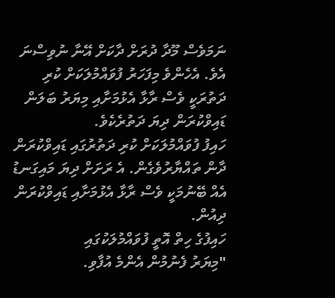ނަމަވެސް މޫދާ ދުރަށް ދާކަށް އޭނާ ނުވިސްނަ އެވެ. އެހެންވެ މިފަހަރު ފުވައްމުލަކަށް ކުރި ދަތުރަކީ ވެސް ރާޅާ އެޅުމަށާއި މިޔަރު ބަލަން ޑައިވްކުރަން ދިޔަ ދަތުރެކެވެ.
ހައިފު ފުވައްމުލަކަށް ކުރި ދަތުރުގައި ޑައިވްކުރަން ދާން ތައްޔާރުވެގެން. އެ ރަށަށް ދިޔަ މައިގަނޑު އެއް ބޭނުމަކީ ވެސް ރާޅާ އެޅުމަށާއި ޑައިވްކުރަން ދިއުން.
ހައިފުގެ ހިތް އޮތީ ފުވައްމުލަކުގައި
"މިޔަރު ފެނުމުން އެންމެ އުފާވި.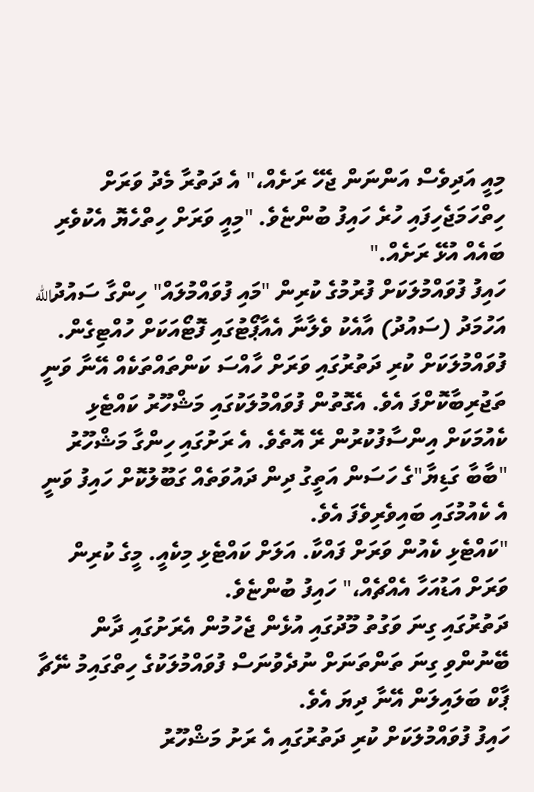މިއީ އަދިވެސް އަންނަން ޖެހޭ ރަށެއް،" އެ ދަތުރާ މެދު ވަރަށް ހިތްހަމަޖެހިފައި ހުރެ ހައިފު ބުންޏެވެ. "މިއީ ވަރަށް ހިތްހެޔޮ އެކުވެރި ބައެއް އުޅޭ ރަށެއް."
ހައިފު ފުވައްމުލަކަށް ފުރުމުގެ ކުރިން "މައި ފުވައްމުލައް" ހިންގާ ސައުދުالله އަހުމަދު (ސައުދު) އާއެކު ވެލާނާ އެއާޕޯޓުގައި ފޮޓޯއަކަށް ހުއްޓިގެން.
ފުވައްމުލަކަށް ކުރި ދަތުރުގައި ވަރަށް ހާއްސަ ކަންތައްތަކެއް އޭނާ ވަނީ ތަޖުރިބާކޮށްފަ އެވެ. އެގޮތުން ފުވައްމުލަކުގައި މަޝްހޫރު ކައްޓެޅި ކެއުމަކަށް އިންސާފުކުރުން ރޭ އޮތެވެ. އެ ރަށުގައި ހިންގާ މަޝްހޫރު "ބާބާ ގަޑިޔާ"ގެ ހަސަން އަތީގު ދިން ދައުވަތެއް ގަބޫލުކޮށް ހައިފު ވަނީ އެ ކެއުމުގައި ބައިވެރިވެފަ އެވެ.
"ކައްޓެޅި ކެއުން ވަރަށް ފައްކާ. އަލަށް ކައްޓެޅި މިކެއީ. މީގެ ކުރިން ވަރަށް އަޑުއަހާ އެއްޗެއް،" ހައިފު ބުންޏެވެ.
ދަތުރުގައި ގިނަ ވަގުތު މޫދުގައި އުޅެން ޖެހުމުން އެރަށުގައި ދާން ބޭނުންވި ގިނަ ތަންތަނަށް ނުދެވުނަސް ފުވައްމުލަކުގެ ހިތްގައިމު ނޭޗާ ޕާކް ބަލައިލަން އޭނާ ދިޔަ އެވެ.
ހައިފު ފުވައްމުލަކަށް ކުރި ދަތުރުގައި އެ ރަށު މަޝްހޫރު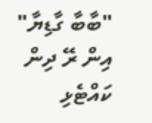"ބާބާ ގާޑިޔާ" އިން ރޭ ދިން ކައްޓެޅި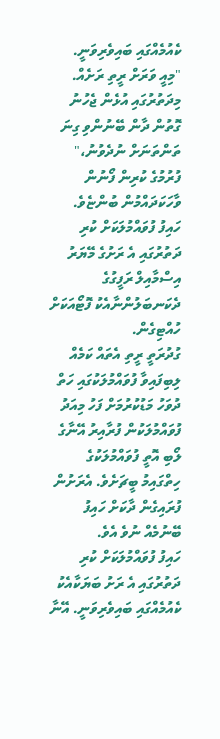ކެއުމެއްގައި ބައިވެރިވަނީ.
"މިއީ ވަރަށް ރީތި ރަށެއް. މިދަތުރުގައި އުޅެން ޖެހުނު ގޮތުން ދާން ބޭނުންވި ގިނަ ތަންތަނަށް ނުދެވުނު،" ފުރުމުގެ ކުރިން ފޯނުން ވާހަކަދައްމުން ބުންޏެވެ.
ހައިފު ފުވައްމުލަކަށް ކުރި ދަތުރުގައި އެ ރަށުގެ މޭޔަރު އިސްމާއިލް ރަފީގުގެ ދެކަނބަލުންނާއެކު ފޮޓޯއަކަށް ހުއްޓިގެން.
ގުދުރަތީ ރީތި އެތައް ކަމެއް ލިބިފައިވާ ފުވައްމުލަކުގައި ހަތް ދުވަހު މަޑުކުރުމަށް ފަހު މިއަދު ފުވައްމުލަކުން ފުރާއިރު އޭނާގެ ލޯބި އޮތީ ފުވައްމުލަކުގެ ހިތްގައިމު ބީޗަށެވެ. އެރަށުން ފުރައިގެން ދާކަށް ހައިފު ބޭނުމެއް ނުވެ އެވެ.
ހައިފު ފުވައްމުލަކަށް ކުރި ދަތުރުގައި އެ ރަށު ބަޔަކާއެކު ކެއުމެއްގައި ބައިވެރިވަނީ. އޭނާ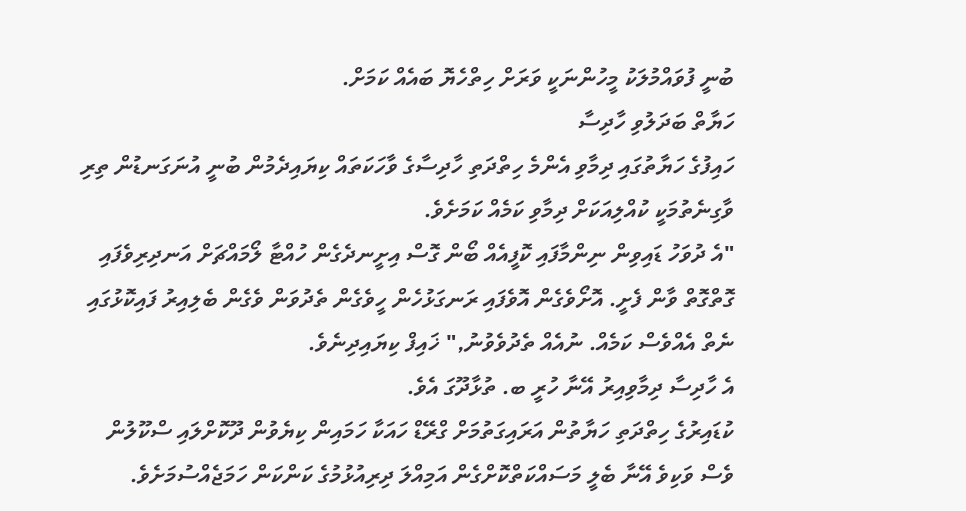ބުނީ ފުވައްމުލަކު މީހުންނަކީ ވަރަށް ހިތްހެޔޮ ބައެއް ކަމަށް.
ހަޔާތް ބަދަލުވި ހާދިސާ
ހައިފުގެ ހަޔާތުގައި ދިމާވި އެންމެ ހިތްދަތި ހާދިސާގެ ވާހަކަތައް ކިޔައިދެމުން ބުނީ އުނަގަނޑުން ތިރި ވާގިނެތުމަކީ ކުއްލިއަކަށް ދިމާވި ކަމެއް ކަމަށެވެ.
"އެ ދުވަހު ޑައިވިން ނިންމާފައި ކޮފީއެއް ބޯން ގޮސް އިށީނދެގެން ހުއްޓާ ލޯމައްޗަށް އަނދިރިވެފައި ގޮތްގޮތް ވާން ފެށީ. އޮށޯވެގެން އޮވެފައި ރަނގަޅުހެން ހީވެގެން ތެދުވަން ވެގެން ބެލިއިރު ފައިކޮޅުގައި ނެތް އެއްވެސް ކަމެއް. ނުއެއް ތެދުވެވުނު," ޚައިފް ކިޔައިދިނެވެ.
އެ ހާދިސާ ދިމާވިއިރު އޭނާ ހުރީ ބ. ތުޅާދޫގަ އެވެ.
ކުޑައިރުގެ ހިތްދަތި ހަޔާތުން އަރައިގަތުމަށް ގްރޭޑް ހައަކާ ހަމައިން ކިޔެވުން ދޫކޮށްލައި ސްކޫލުން ވެސް ވަކިވެ އޭނާ ބެލީ މަސައްކަތްކޮށްގެން އަމިއްލަ ދިރިއުޅުމުގެ ކަންކަން ހަމަޖެއްސުމަށެވެ.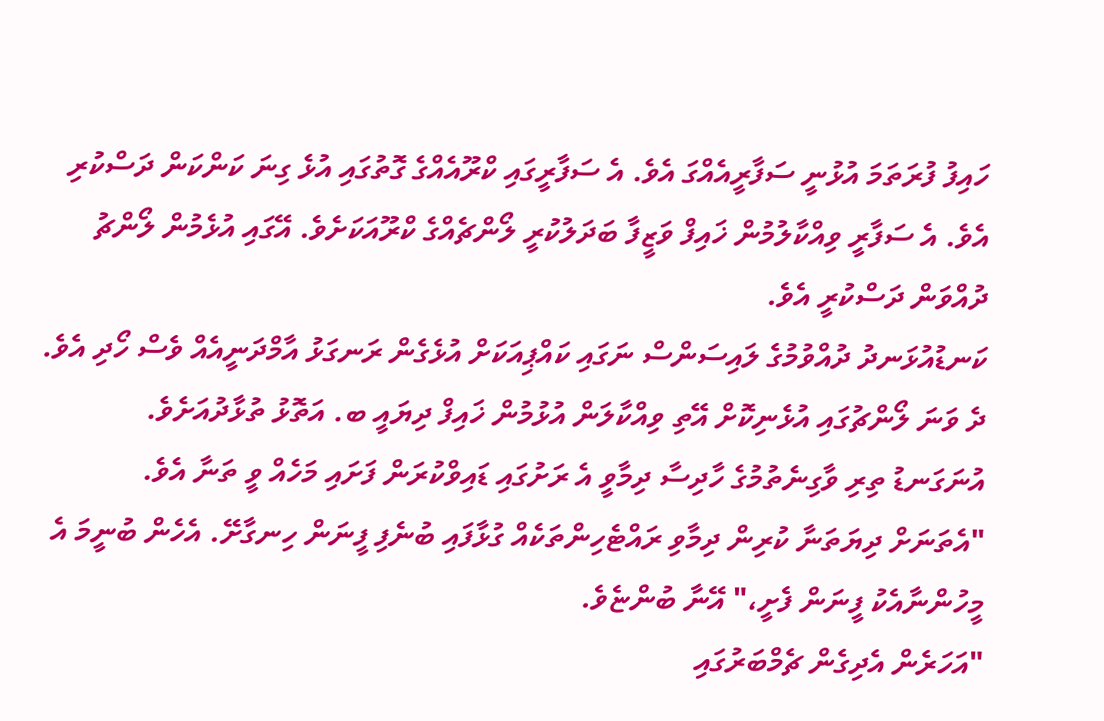ހައިފު ފުރަތަމަ އުޅުނީ ސަފާރީއެއްގަ އެވެ. އެ ސަފާރީގައި ކްރޫއެއްގެ ގޮތުގައި އުޅެ ގިނަ ކަންކަން ދަސްކުރި އެވެ. އެ ސަފާރީ ވިއްކާލުމުން ޚައިފް ވަޒީފާ ބަދަލުކުރީ ލޯންޗެއްގެ ކްރޫއަކަށެވެ. އޭގައި އުޅެމުން ލޯންޗު ދުއްވަން ދަސްކުރީ އެވެ.
ކަނޑުއުޅަނދު ދުއްވުމުގެ ލައިސަންސް ނަގައި ކައްޕިއަކަށް އުޅެގެން ރަނގަޅު އާމްދަނީއެއް ވެސް ހޯދި އެވެ. ދެ ވަނަ ލޯންޗުގައި އުޅެނިކޮށް އޭތި ވިއްކާލަން އުޅުމުން ޚައިފް ދިޔައީ ބ. އަތޮޅު ތުޅާދުއަށެވެ.
އުނަގަނޑު ތިރި ވާގިނެތުމުގެ ހާދިސާ ދިމާވީ އެ ރަށުގައި ޑައިވްކުރަން ފަށައި މަހެއް ވީ ތަނާ އެވެ.
"އެތަނަށް ދިޔަތަނާ ކުރިން ދިމާވި ރައްޓެހިންތަކެއް ގުޅާފައި ބުނެފި ފީނަން ހިނގާށޭ. އެހެން ބުނީމަ އެ މީހުންނާއެކު ފީނަން ފެށީ،" އޭނާ ބުންޏެވެ.
"އަހަރެން އެދިގެން ޗެމްބަރުގައި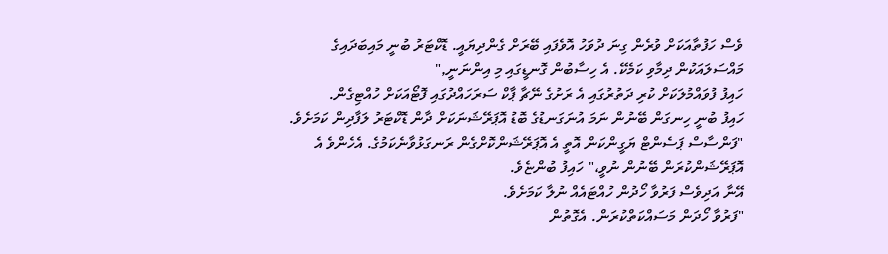ވެސް ހަފުތާއަކަށް ވުރެން ގިނަ ދުވަހު އޮވެފައި ބޭރަށް ގެންދިޔައީ. ޑޮކްޓަރު ބުނީ މައިބަދައިގެ މައްސަލައަކުން ދިމާވި ކަމެކޭ. އެ ހިސާބުން ގޮނޑީގައި މި އިންނަނީ,"
ހައިފު ފުވައްމުލަކަށް ކުރި ދަތުރުގައި އެ ރަށުގެ ނޭޗާ ޕާކް ސަރަހައްދުގައި ފޮޓޯއަކަށް ހުއްޓިގެން.
ހައިފު ބުނީ ހިނގަން ބޭނުން ނަމަ އުނަގަނޑުގެ ބޮޑު އޮޕަރޭޝަނަކަށް ދާން ޑޮކްޓަރު ލަފާދިން ކަމަށެވެ.
"ފަންސާސް ޕަސެންޓް ޔަގީންކަން އޮތީ އެ އޮޕަރޭޝަންކޮށްގެން ރަނގަޅުވާނެކަމުގެ. އެހެންވެ އެ އޮޕަރޭޝަންކުރަން ބޭނުން ނުވީ،" ހައިފު ބުންޏެވެ.
އޭނާ އަދިވެސް ފަރުވާ ހޯދުން ހުއްޓައެއް ނުލާ ކަމަށެވެ.
"ފަރުވާ ހޯދަން މަސައްކަތްކުރަން. އެގޮތުން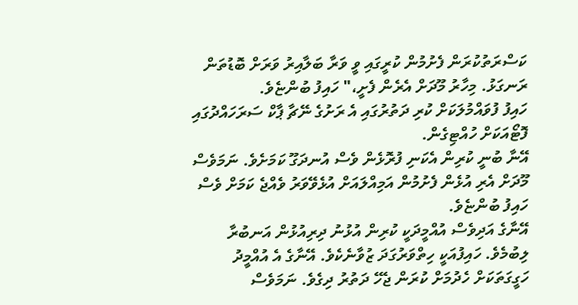ކަސްރަތުކުރަން ފެށުމުން ކުރީގައި ވީ ވަރާ ބަލާއިރު ވަރަށް ބޮޑުތަން ރަނގަޅު. މިހާރު މޫދަށް އެރެން ފެށީ،" ހައިފު ބުންޏެވެ.
ހައިފު ފުވައްމުލަކަށް ކުރި ދަތުރުގައި އެ ރަށުގެ ނޭޗާ ޕާކް ސަރަހައްދުގައި ފޮޓޯއަކަށް ހުއްޓިގެން.
އޭނާ ބުނީ ކުރިން އެކަނި ފުރޮޅެން ވެސް އުނދަގޫ ކަމަށެވެ. ނަމަވެސް މޫދަށް އެރި އުޅެން ފެށުމުން އަމިއްލައަށް އުޅެވޭވަރު ވެއްޖެ ކަމަށް ވެސް ހައިފު ބުންޏެވެ.
އޭނާގެ އަދިވެސް އުއްމީދަކީ ކުރިން އުޅުނު ދިރިއުޅުން އަނބުރާ ލިބުމެވެ. ހައިފުއަކީ ހިތްވަރުގަދަ ޒުވާނެކެވެ. އޭނާގެ އެ އުއްމީދު ހަގީގަތަކަށް ހެދުމަށް ކުރަން ޖެހޭ ދަތުރު ދިގެވެ. ނަމަވެސް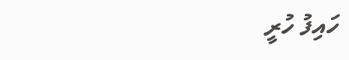ހައިފު ހުރީ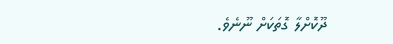ދޫކޮށްލާ ގޮތަކަށް ނޫނެވެ.